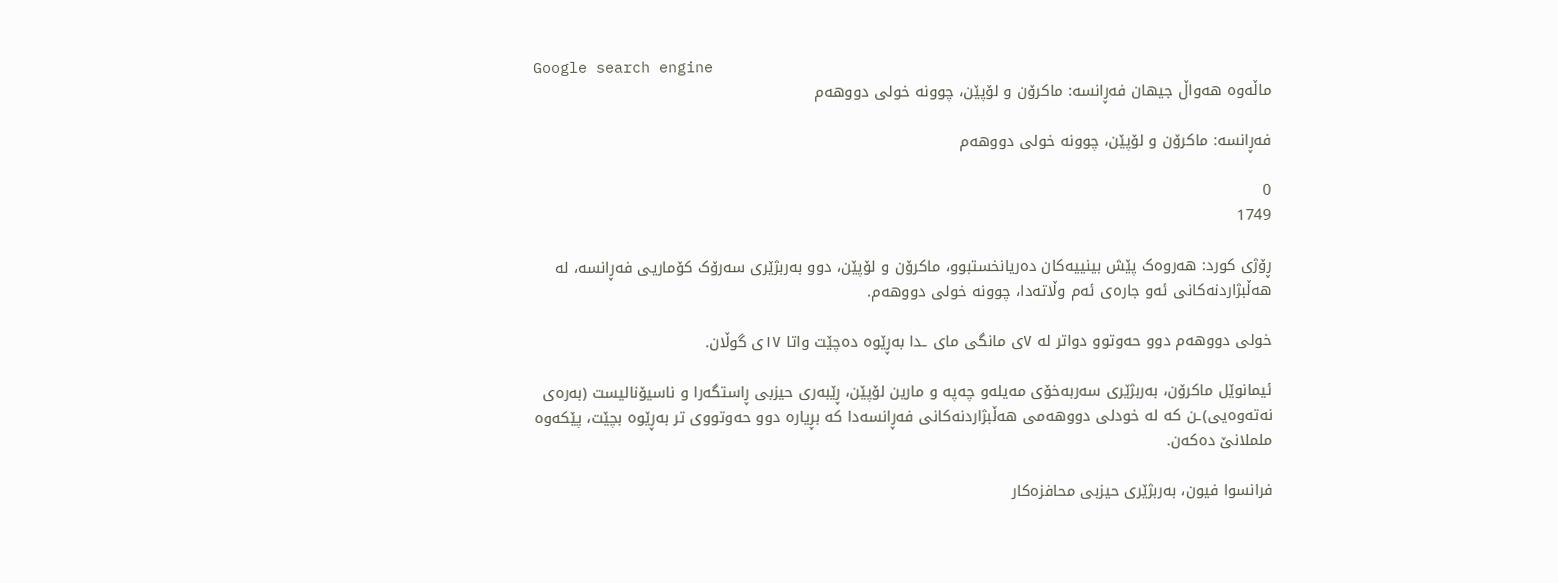Google search engine
ماڵەوە ھەواڵ جیهان فەڕانسە: ماکرۆن و لۆپێن، چوونە خولی دووهەم

فەڕانسە: ماکرۆن و لۆپێن، چوونە خولی دووهەم

0
1749

ڕۆژی کورد: هەروەک پێش بینییەکان دەریانخستبوو، ماکرۆن و لۆپێن، دوو بەربژێری سەرۆک کۆماریی فەڕانسە، لە هەڵبژاردنەکانی ئەو جارەی ئەم وڵاتەدا، چوونە خولی دووهەم.

خولی دووهەم دوو حەوتوو دواتر لە ٧ی مانگی مای ـدا بەڕێوە دەچێت واتا ١٧ی گوڵان.

ئیمانوێل ماکرۆن، بەربژێری سەربەخۆی مەیلەو چەپە و مارین لۆپێن، ڕێبەری حیزبی ڕاستگەرا و ناسیۆنالیست (بەرەی نەتەوەیی)ـن کە لە خودلی دووهەمی هەڵبژاردنەکانی فەڕانسەدا کە بڕیارە دوو حەوتووی تر بەڕێوە بچێت، پێکەوە ململانێ دەکەن.

فرانسوا فیون، بەربژێری حیزبی محافزەکار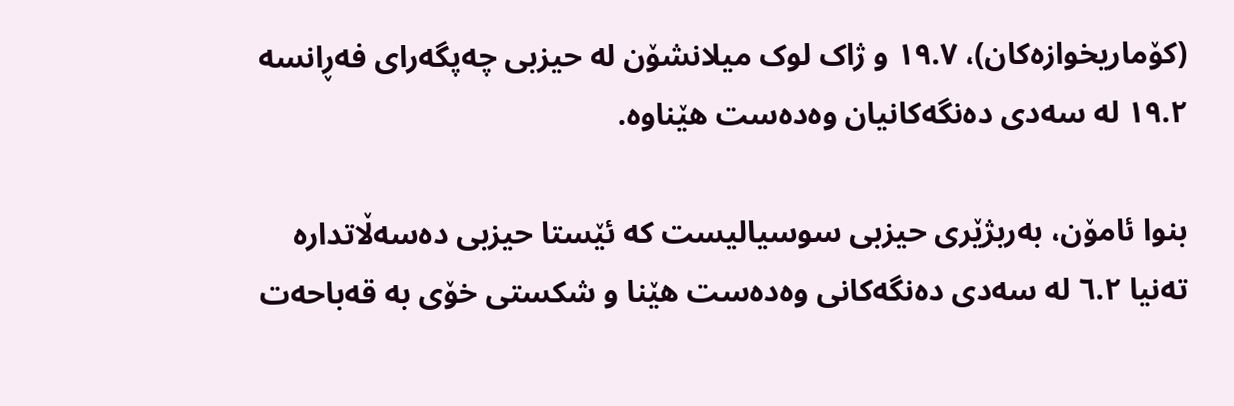(کۆماریخوازەکان)، ١٩.٧ و ژاک لوک میلانشۆن لە حیزبی چەپگەرای فەڕانسە ١٩.٢ لە سەدی دەنگەکانیان وەدەست هێناوە.

بنوا ئامۆن، بەربژێری حیزبی سوسیالیست کە ئێستا حیزبی دەسەڵاتدارە تەنیا ٦.٢ لە سەدی دەنگەکانی وەدەست هێنا و شکستی خۆی بە قەباحەت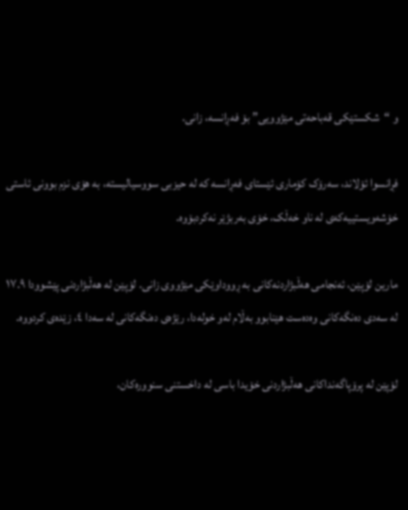و “شکستێکی قەباحەتی مێژوویی” بۆ فەڕانسە، زانی.

فڕانسوا ئۆلاند، سەرۆک کۆماری ئێستای فەڕانسە کە لە حیزبی سووسیالیستە، بە هۆی نزم بوونی ئاستی خۆشەویستییەکەی لە ناو خەڵک، خۆی بەربژێر نەکردبۆوە.

مارین لۆپێن، ئەنجامی هەڵبژاردنەکانی بە ڕووداوێکی مێژووی زانی. لۆپێن لە هەڵبژاردنی پێشوودا ١٧.٩ لە سەدی دەنگەکانی وەدەست هێنابوو بەڵام لەو خولەدا، رێژەی دەنگەکانی لە سەدا ٤، زێدەی کردووە.

لۆپێن لە پرۆپاگەنداکانی هەڵبژاردنی خۆیدا باسی لە داخستنی سنوورەکان،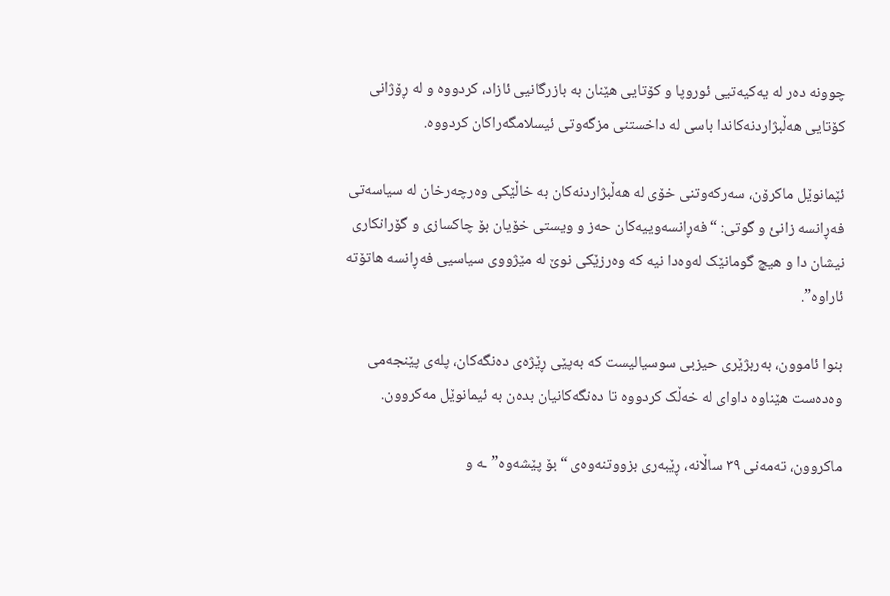چوونە دەر لە یەکیەتیی ئوروپا و کۆتایی هێنان بە بازرگانیی ئازاد، کردووە و لە ڕۆژانی کۆتایی هەڵبژاردنەکاندا باسی لە داخستنی مزگەوتی ئیسلامگەراکان کردووە.

ئێمانوێل ماکرۆن، سەرکەوتنی خۆی لە هەڵبژاردنەکان بە خاڵێکی وەرچەرخان لە سیاسەتی فەڕانسە زانئ و گوتی: “فەڕانسەوییەکان حەز و ویستی خۆیان بۆ چاکسازی و گۆرانکاری نیشان دا و هیچ گومانێک لەوەدا نیە کە وەرزێکی نوێ لە مێژووی سیاسیی فەڕانسە هاتۆتە ئاراوە”.

بنوا ئاموون، بەربژێری حیزبی سوسیالیست کە بەپێی ڕێژەی دەنگەکان، پلەی پێنجەمی وەدەست هێناوە داوای لە خەڵک کردووە تا دەنگەکانیان بدەن بە ئیمانوێل مەکروون.

ماکروون، تەمەنی ٣٩ ساڵانە، ڕێبەری بزووتنەوەی “بۆ پێشەوە”ـە و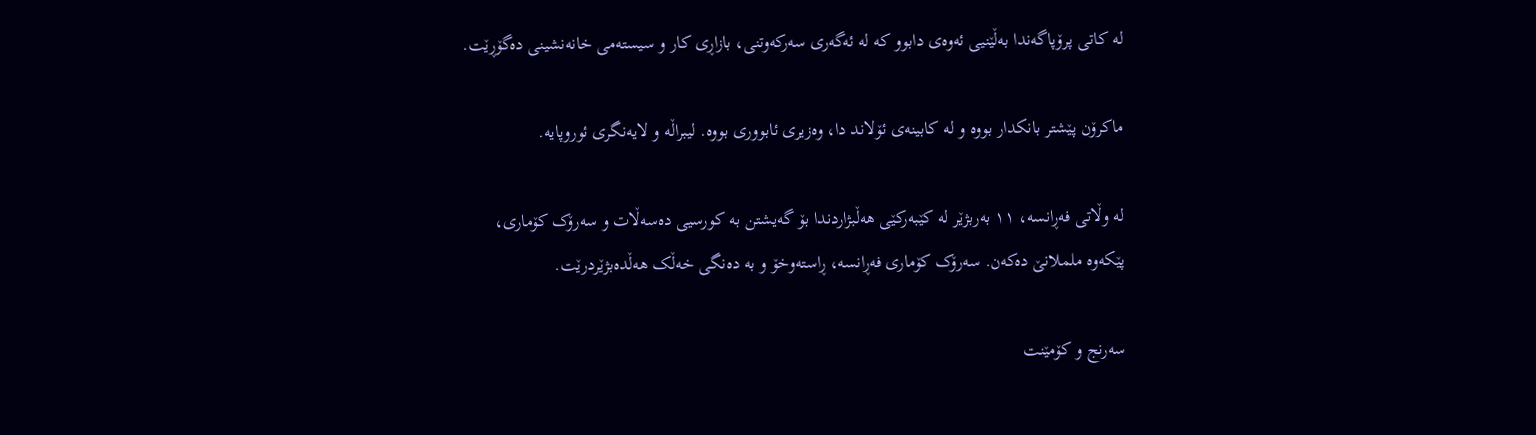لە کاتی پرۆپاگەندا بەڵێنیی ئەوەی دابوو کە لە ئەگەری سەرکەوتنی، بازاڕی کار و سیستەمی خانەنشینی دەگۆڕێت.

ماکرۆن پێشتر بانکدار بووە و لە کابینەی ئۆلاند دا، وەزیری ئابووری بووە. لیبراڵە و لایەنگری ئوروپایە.

لە وڵاتی فەڕانسە، ١١ بەربژێر لە کێبەرکێی هەڵبژاردندا بۆ گەیشتن بە کورسیی دەسەڵات و سەرۆک کۆماری، پێکەوە ململانێ دەکەن. سەرۆک کۆماری فەڕانسە، ڕاستەوخۆ و بە دەنگی خەڵک هەڵدەبژێردرێت.

سه‌رنج و كۆمێنت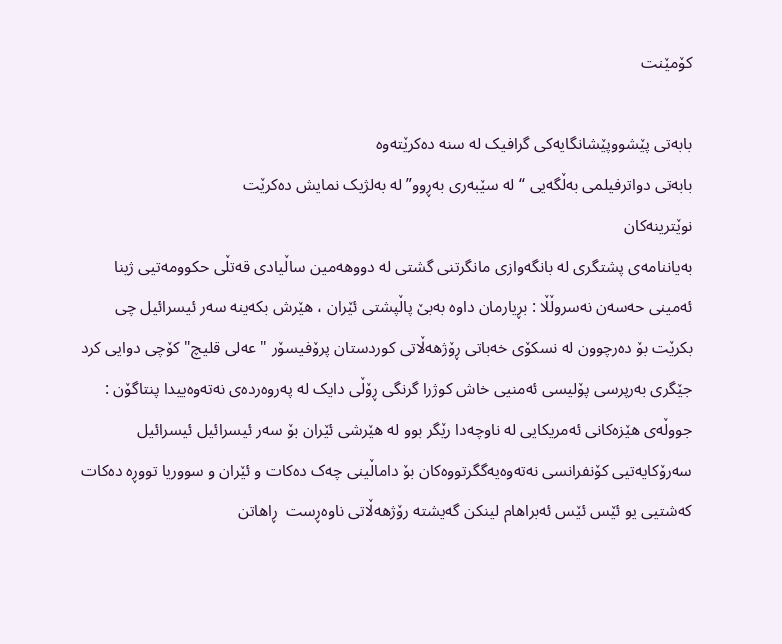كۆمێنت

بابەتی پێشووپێشانگایەکی گرافیک لە سنە دەکرێتەوە
بابەتی دواترفیلمی به‌ڵگه‌یی “له‌ سێبه‌ری به‌ڕوو” لە بەلژیک نمایش دەکرێت
نوێترینەکان
بەیاننامەی پشتگری لە بانگەوازی مانگرتنی گشتی لە دووهەمین ساڵیادی قەتڵی حکوومەتیی ژینا ئەمینی حەسەن نەسروڵڵا : بڕیارمان داوە بەبێ پاڵپشتی ئێران ، هێرش بکەینە سەر ئیسرائیل چی بکرێت بۆ دەرچوون لە نسکۆی خەباتی ڕۆژهەڵاتی کوردستان پرۆفیسۆر "عەلی قلیچ" کۆچی دوایی کرد جێگری بەرپرسی پۆلیسی ئەمنیی خاش کوژرا گرنگی ڕۆڵی دایک لە پەروەردەی نەتەوەییدا پنتاگۆن : جووڵەی هێزەکانی ئەمریکایی لە ناوچەدا رێگر بوو لە هێرشی ئێران بۆ سەر ئیسرائیل ئیسرائیل سەرۆکایەتیی کۆنفرانسی نەتەوەیەگگرتووەکان بۆ داماڵینی چەک دەکات و ئێران و سووریا تووڕە دەکات کەشتیی یو ئێس ئێس ئەبراهام لینکن گەیشتە رۆژهەڵاتی ناوەڕست  ڕاهاتن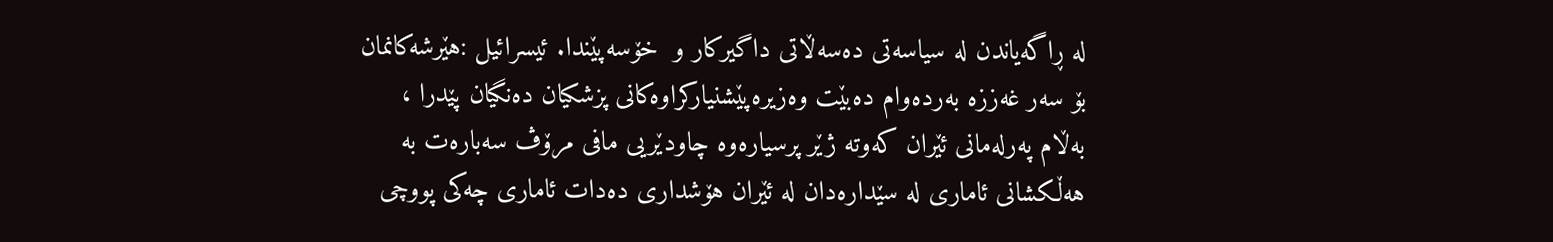لە ڕاگەیاندن لە سیاسەتی دەسەڵاتی داگیرکار و  خۆسەپێندا. ئیسرائیل :هێرشەکانمان بۆ سەر غەززە بەردەوام دەبێت وەزیرەپێشنیارکراوەکانی پزشکیان دەنگیان پێدرا ، بەڵام پەرلەمانی ئێران کەوتە ژێر پرسیارەوە چاودێریی مافی مرۆڤ سەبارەت بە هەڵکشانی ئاماری لە سێدارەدان لە ئێران هۆشداری دەدات ئاماری چەکی پووچی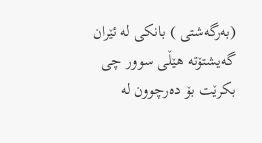(بەرگەشتی ) بانکی لە ئێران گەیشتۆتە هێڵی سوور چی بکرێت بۆ دەرچوون لە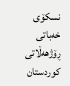نسکۆی خەباتی ڕۆژهەڵاتی کوردستان